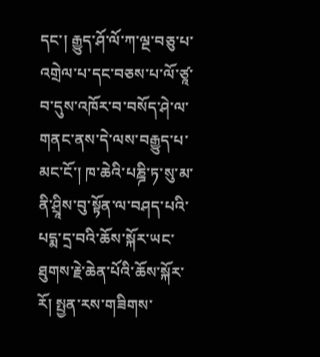དང་། རྒྱུད་ཤོ་ལོ་ཀ་ལྔ་བཅུ་པ་འགྲེལ་པ་དང་བཅས་པ་ལོ་ཙཱ་བ་དུས་འཁོར་བ་བསོད་ཤེ་ལ་གནང་ནས་དེ་ལས་བརྒྱུད་པ་མང་ངོ་། ཁ་ཆེའི་པཎྜི་ཏ་སུ་མ་ནི་ཤྲཱིས་བུ་སྟོན་ལ་བཤད་པའི་པདྨ་དྲ་བའི་ཆོས་སྐོར་ཡང་ཐུགས་རྗེ་ཆེན་པོའི་ཆོས་སྐོར་རོ། སྤྱན་རས་གཟིགས་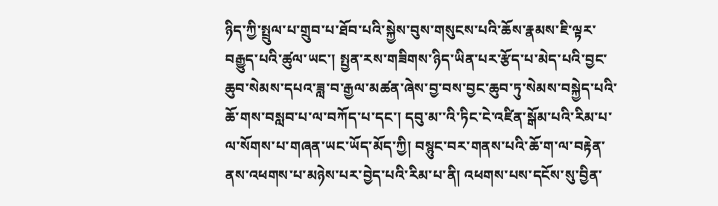ཉིད་ཀྱི་སྤྲུལ་པ་གྲུབ་པ་ཐོབ་པའི་སྐྱེས་བུས་གསུངས་པའི་ཆོས་རྣམས་ཇི་ལྟར་བརྒྱུད་པའི་ཚུལ་ཡང་། སྤྱན་རས་གཟིགས་ཉིད་ཡིན་པར་རྩོད་པ་མེད་པའི་བྱང་ཆུབ་སེམས་དཔའ་ཟླ་བ་རྒྱལ་མཚན་ཞེས་བྱ་བས་བྱང་ཆུབ་ཏུ་སེམས་བསྐྱེད་པའི་ཆོ་གས་བསླབ་པ་ལ་བཀོད་པ་དང་། དབུ་མ་་འི་ཏིང་ངེ་འཛིན་སྒོམ་པའི་རིམ་པ་ལ་སོགས་པ་གཞན་ཡང་ཡོད་མོད་ཀྱི། བསྙུང་བར་གནས་པའི་ཆོ་ག་ལ་བརྟེན་ནས་འཕགས་པ་མཉེས་པར་བྱེད་པའི་རིམ་པ་ནི། འཕགས་པས་དངོས་སུ་བྱིན་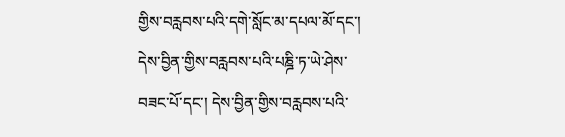གྱིས་བརླབས་པའི་དགེ་སློང་མ་དཔལ་མོ་དང་། དེས་བྱིན་གྱིས་བརླབས་པའི་པཎྜི་ཏ་ཡེ་ཤེས་བཟང་པོ་དང་། དེས་བྱིན་གྱིས་བརླབས་པའི་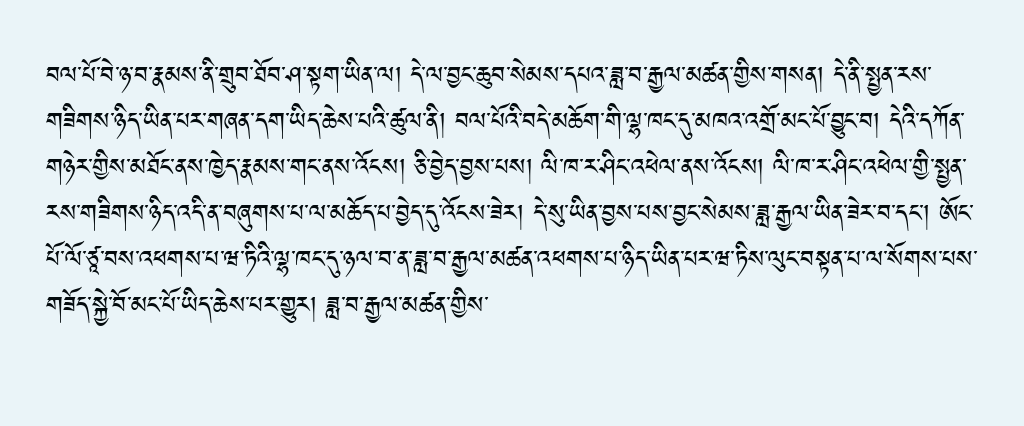བལ་པོ་བེ་ཉ་བ་རྣམས་ནི་གྲུབ་ཐོབ་ཤ་སྟག་ཡིན་ལ། དེ་ལ་བྱང་ཆུབ་སེམས་དཔའ་ཟླ་བ་རྒྱལ་མཚན་གྱིས་གསན། དེ་ནི་སྤྱན་རས་གཟིགས་ཉིད་ཡིན་པར་གཞན་དག་ཡིད་ཆེས་པའི་ཚུལ་ནི། བལ་པོའི་བདེ་མཆོག་གི་ལྷ་ཁང་དུ་མཁའ་འགྲོ་མང་པོ་བྱུང་བ། དེའི་དཀོན་གཉེར་གྱིས་མཐོང་ནས་ཁྱེད་རྣམས་གང་ནས་འོངས། ཅི་བྱེད་བྱས་པས། ལི་ཁ་ར་ཤིང་འཕེལ་ནས་འོངས། ལི་ཁ་ར་ཤིང་འཕེལ་གྱི་སྤྱན་རས་གཟིགས་ཉིད་འདི་ན་བཞུགས་པ་ལ་མཆོད་པ་བྱེད་དུ་འོངས་ཟེར། དེ་སུ་ཡིན་བྱས་པས་བྱང་སེམས་ཟླ་རྒྱལ་ཡིན་ཟེར་བ་དང་། ཨོང་པོ་ལོ་ཙཱ་བས་འཕགས་པ་ཝ་ཏིའི་ལྷ་ཁང་དུ་ཉལ་བ་ན་ཟླ་བ་རྒྱལ་མཚན་འཕགས་པ་ཉིད་ཡིན་པར་ཝ་ཏིས་ལུང་བསྟན་པ་ལ་སོགས་པས་གཟོད་སྐྱེ་བོ་མང་པོ་ཡིད་ཆེས་པར་གྱུར། ཟླ་བ་རྒྱལ་མཚན་གྱིས་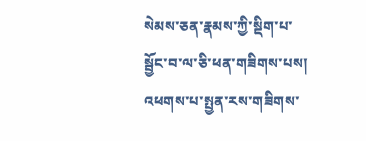སེམས་ཅན་རྣམས་ཀྱི་སྡིག་པ་སྦྱོང་བ་ལ་ཅི་ཕན་གཟིགས་པས། འཕགས་པ་སྤྱན་རས་གཟིགས་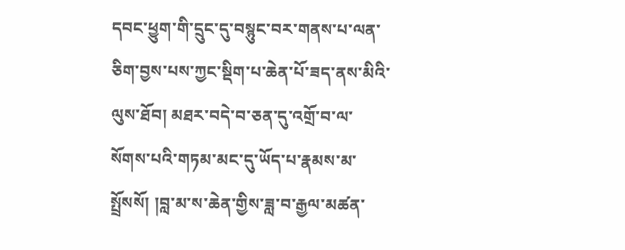དབང་ཕྱུག་གི་དྲུང་དུ་བསྙུང་བར་གནས་པ་ལན་ཅིག་བྱས་པས་ཀྱང་སྡིག་པ་ཆེན་པོ་ཟད་ནས་མིའི་ལུས་ཐོབ། མཐར་བདེ་བ་ཅན་དུ་འགྲོ་བ་ལ་སོགས་པའི་གཏམ་མང་དུ་ཡོད་པ་རྣམས་མ་སྤྲོསསོ། །བླ་མ་ས་ཆེན་གྱིས་ཟླ་བ་རྒྱལ་མཚན་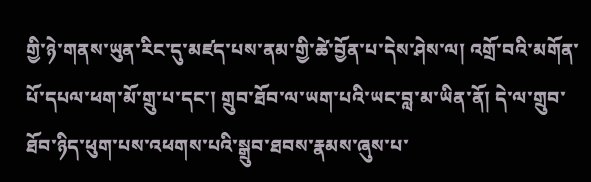གྱི་ཉེ་གནས་ཡུན་རིང་དུ་མཛད་པས་ནམ་གྱི་ཚེ་བྱོན་པ་དེས་ཤེས་ལ། འགྲོ་བའི་མགོན་པོ་དཔལ་ཕག་མོ་གྲུ་པ་དང་། གྲུབ་ཐོབ་ལ་ཡག་པའི་ཡང་བླ་མ་ཡིན་ནོ། དེ་ལ་གྲུབ་ཐོབ་ཉིད་ཕུག་པས་འཕགས་པའི་སྒྲུབ་ཐབས་རྣམས་ཞུས་པ་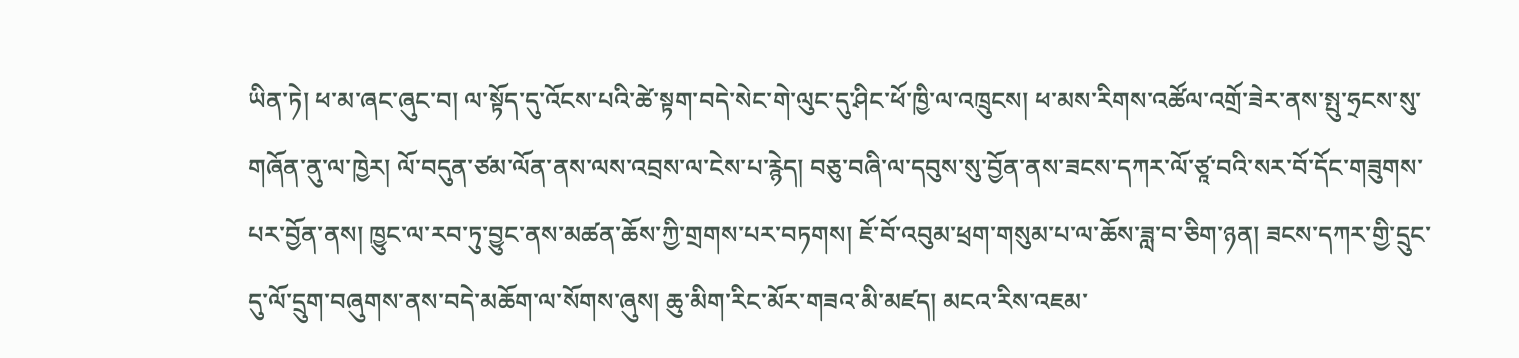ཡིན་ཏེ། ཕ་མ་ཞང་ཞུང་བ། ལ་སྟོད་དུ་འོངས་པའི་ཚེ་སྟག་བདེ་སེང་གེ་ལུང་དུ་ཤིང་ཕོ་ཁྱི་ལ་འཁྲུངས། ཕ་མས་རིགས་འཚོལ་འགྲོ་ཟེར་ནས་སྤུ་ཧྲངས་སུ་གཞོན་ནུ་ལ་ཁྱེར། ལོ་བདུན་ཙམ་ལོན་ནས་ལས་འབྲས་ལ་ངེས་པ་རྙེད། བཅུ་བཞི་ལ་དབུས་སུ་བྱོན་ནས་ཟངས་དཀར་ལོ་ཙཱ་བའི་སར་བོ་དོང་གཟུགས་པར་བྱོན་ནས། ཁྱུང་ལ་རབ་ཏུ་བྱུང་ནས་མཚན་ཆོས་ཀྱི་གྲགས་པར་བཏགས། ཇོ་བོ་འབུམ་ཕྲག་གསུམ་པ་ལ་ཆོས་ཟླ་བ་ཅིག་ཉན། ཟངས་དཀར་གྱི་དྲུང་དུ་ལོ་དྲུག་བཞུགས་ནས་བདེ་མཆོག་ལ་སོགས་ཞུས། ཆུ་མིག་རིང་མོར་གཟའ་མི་མཛད། མངའ་རིས་འཇམ་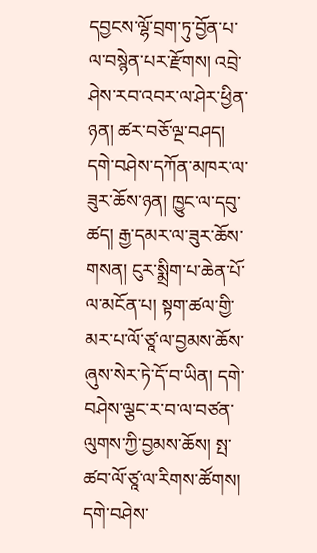དབྱངས་ལྷོ་བྲག་ཏུ་བྱོན་པ་ལ་བསྙེན་པར་རྫོགས། འབྲེ་ཤེས་རབ་འབར་ལ་ཤེར་ཕྱིན་ཉན། ཚར་བཅོ་ལྔ་བཤད། དགེ་བཤེས་དཀོན་མཁར་ལ་ཟུར་ཆོས་ཉན། ཁྱུང་ལ་དབུ་ཚད། རྒྱ་དམར་ལ་ཟུར་ཆོས་གསན། ངུར་སྨྲིག་པ་ཆེན་པོ་ལ་མངོན་པ། སྟག་ཚལ་གྱི་མར་པ་ལོ་ཙཱ་ལ་བྱམས་ཆོས་ཞུས་སེར་ཏེ་དོ་བ་ཡིན། དགེ་བཤེས་ལྕང་ར་བ་ལ་བཙན་ལུགས་ཀྱི་བྱམས་ཆོས། སྤ་ཚབ་ལོ་ཙཱ་ལ་རིགས་ཚོགས། དགེ་བཤེས་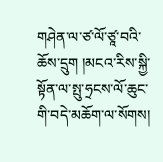གཤེན་ལ་ཙ་ལོ་ཙཱ་བའི་ཆོས་དྲུག །མངའ་རིས་སྐྱི་སྟོན་ལ་སྤུ་ཧྲངས་ལོ་ཆུང་གི་བདེ་མཆོག་ལ་སོགས།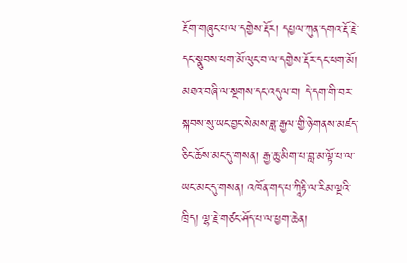རྔོག་གཞུང་པ་ལ་དགྱེས་རྡོར། དཔྱལ་ཀུན་དགའ་རྡོ་རྗེ་དང་སྣུབས་ཕག་མོ་ལུང་བ་ལ་དགྱེས་རྡོར་དང་ཕག་མོ། མཐའ་བཞི་ལ་སྔགས་དང་འདུལ་བ། དེ་དག་གི་བར་སྐབས་སུ་ཡང་བྱང་སེམས་ཟླ་རྒྱལ་གྱི་ཉེ་གནས་མཛད་ཅིང་ཆོས་མང་དུ་གསན། རྒྱ་ཆུ་མིག་པ་བླ་མ་ལྟོ་པ་ལ་ཡང་མང་དུ་གསན། འཁོན་གད་པ་ཀཱིརྟི་ལ་རིམ་ལྔའི་ཁྲིད། ལྷ་རྗེ་གཙང་ཤོད་པ་ལ་ཕྱག་ཆེན།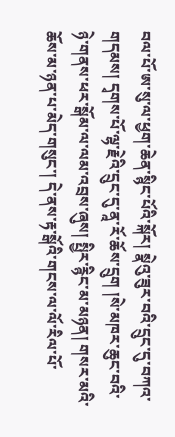བལ་པོ་ཨ་སུ་ལ་ཕྱག་ཆེན་སྙིང་པོའི་སྐོར། སྣེའུ་ཟུར་བའི་དྲུང་དུ་བཀའ་གདམས། དྭགས་པོ་ལྷ་རྗེའི་དྲུང་དུ་ནཱ་རོ་ཆོས་དྲུག །སེ་མཁར་ཆུང་བའི་ཉེ་གནས་ཕར་སྒོམ་ལ་ལམ་འབྲས་ཞུས། སྤྱིར་རྙིང་མ་མཉན། གསར་མའི་ཆོས་མ་ཉན་པ་མེད་གསུང་། དེ་ནས་རྟ་སྒོའི་གངས་ལ་ལོ་རིལ་པོ་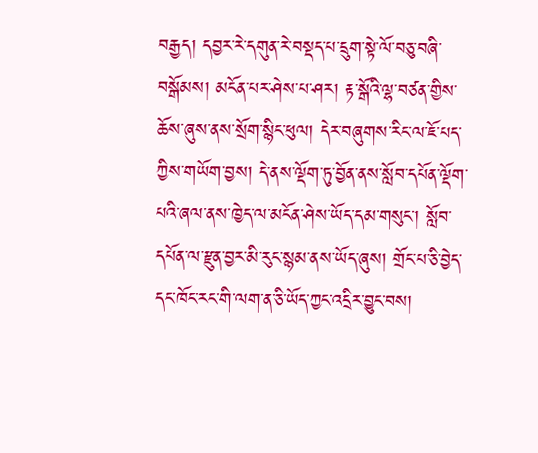བརྒྱད། དབྱར་རེ་དགུན་རེ་བསྡད་པ་དྲུག་སྟེ་ལོ་བཅུ་བཞི་བསྒོམས། མངོན་པར་ཤེས་པ་ཤར། རྟ་སྒོའི་ལྷ་བཙན་གྱིས་ཆོས་ཞུས་ནས་སྲོག་སྙིང་ཕུལ། དེར་བཞུགས་རིང་ལ་ཇོ་པད་ཀྱིས་གཡོག་བྱས། དེ་ནས་ལྡོག་ཏུ་བྱོན་ནས་སློབ་དཔོན་ལྡོག་པའི་ཞལ་ནས་ཁྱེད་ལ་མངོན་ཤེས་ཡོད་དམ་གསུང་། སློབ་དཔོན་ལ་རྫུན་བྱར་མི་རུང་སྙམ་ནས་ཡོད་ཞུས། གྲོང་པ་ཅི་བྱེད་དང་ཁོང་རང་གི་ལག་ན་ཅི་ཡོད་ཀྱང་འདྲིར་བྱུང་བས།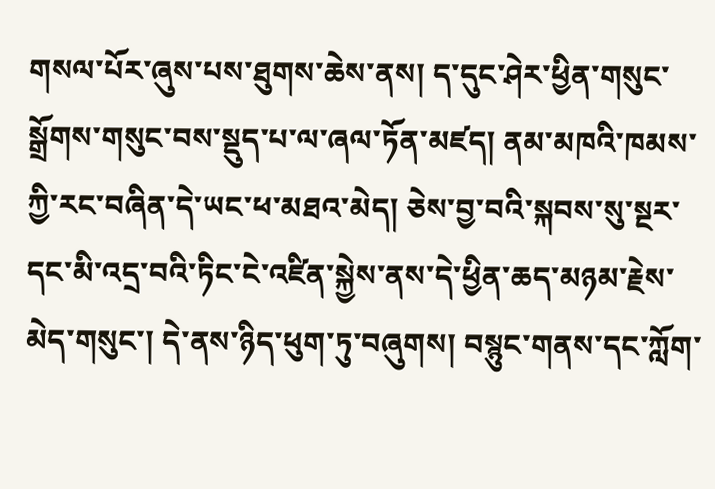གསལ་པོར་ཞུས་པས་ཐུགས་ཆེས་ནས། ད་དུང་ཤེར་ཕྱིན་གསུང་སྒྲོགས་གསུང་བས་སྡུད་པ་ལ་ཞལ་ཏོན་མཛད། ནམ་མཁའི་ཁམས་ཀྱི་རང་བཞིན་དེ་ཡང་ཕ་མཐའ་མེད། ཅེས་བྱ་བའི་སྐབས་སུ་སྔར་དང་མི་འདྲ་བའི་ཏིང་ངེ་འཛིན་སྐྱེས་ནས་དེ་ཕྱིན་ཆད་མཉམ་རྗེས་མེད་གསུང་། དེ་ནས་ཉིད་ཕུག་ཏུ་བཞུགས། བསྙུང་གནས་དང་ཀློག་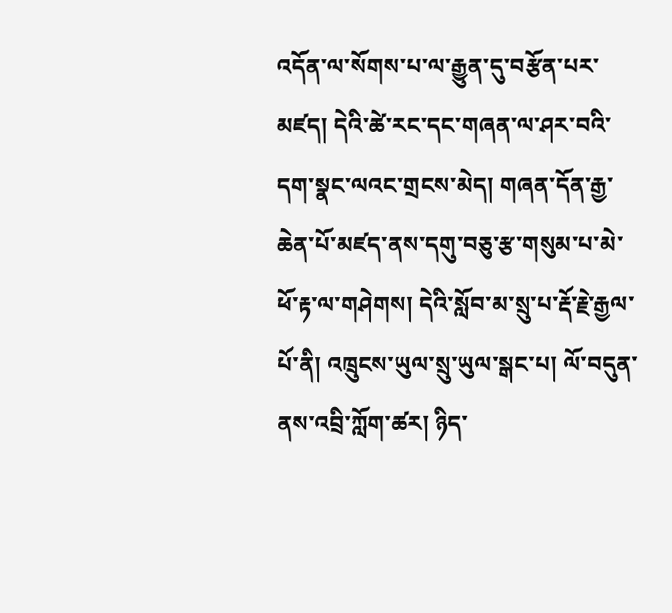འདོན་ལ་སོགས་པ་ལ་རྒྱུན་དུ་བརྩོན་པར་མཛད། དེའི་ཚེ་རང་དང་གཞན་ལ་ཤར་བའི་དག་སྣང་ལའང་གྲངས་མེད། གཞན་དོན་རྒྱ་ཆེན་པོ་མཛད་ནས་དགུ་བཅུ་རྩ་གསུམ་པ་མེ་ཕོ་རྟ་ལ་གཤེགས། དེའི་སློབ་མ་སྲུ་པ་རྡོ་རྗེ་རྒྱལ་པོ་ནི། འཁྲུངས་ཡུལ་སྲུ་ཡུལ་སྒང་པ། ལོ་བདུན་ནས་འབྲི་ཀློག་ཚར། ཉིད་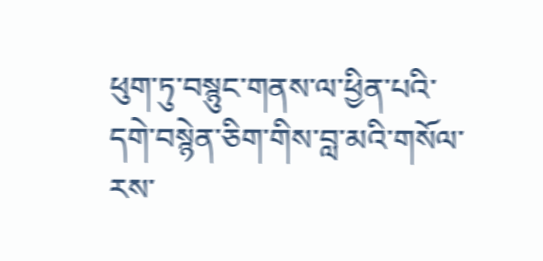ཕུག་ཏུ་བསྙུང་གནས་ལ་ཕྱིན་པའི་དགེ་བསྙེན་ཅིག་གིས་བླ་མའི་གསོལ་རས་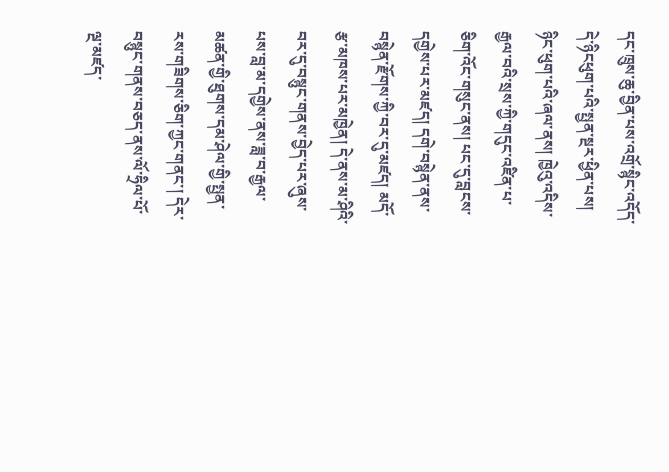དང་ཁྲུས་ཆུ་བྱིན་པས་འགྲོ་སྙིང་འདོད་དེ་ཉིངཕུག་པའི་སྤྱན་སྔར་ཕྱིན་པས། ཉིང་ཕུག་པའི་ཞལ་ནས། ཁྱེའུ་འདིས་རྒྱལ་བའི་སྲས་ཀྱི་གདུང་འཛིན་པ་ཅིག་འོང་གསུང་ནས། པང་དུ་བླངས་དགྱེས་པར་མཛད། དགེ་བསྙེན་ནས་བསྙེན་རྫོགས་ཀྱི་བར་དུ་མཛད། མདོ་རྩ་མཁས་པར་མཁྱེན། དེ་ནས་མ་ཤིའི་བར་དུ་བསྙུང་གནས་བྱེད་པར་ཞུས་པས་བླ་མ་དགྱེས་ནས་ཟླ་བ་རྒྱལ་མཚན་གྱི་ཐུགས་དམ་ཤེལ་གྱི་སྤྱན་རས་གཟིགས་ཅིག་ཀྱང་གནང་། དེར་བསྙུང་གནས་བཅད་ནས་ལོ་ཧྲིལ་པོ་ལྔ་མཛད་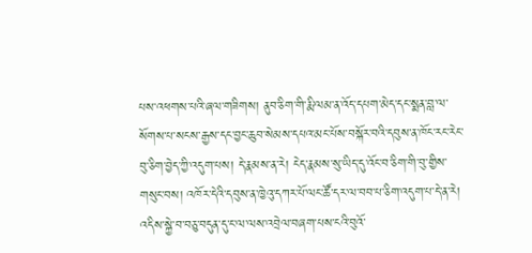པས་འཕགས་པའི་ཞལ་གཟིགས། ནུབ་ཅིག་གི་རྨི་ལམ་ན་འོད་དཔག་མེད་དང་སྨན་བླ་ལ་སོགས་པ་སངས་རྒྱས་དང་བྱང་ཆུབ་སེམས་དཔའ་མང་པོས་བསྐོར་བའི་དབུས་ན་ཁོང་རང་རེང་བུ་ཅིག་བྱེད་ཀྱི་འདུག་པས། དེ་རྣམས་ན་རེ། ངེད་རྣམས་སུ་ཡིད་དུ་འོང་བ་ཅིག་གི་བུ་གྱིས་གསུང་བས། འཁོར་དེའི་དབུས་ན་ཁྱེའུ་དཀར་པོ་ལང་ཚོ་དར་ལ་བབ་པ་ཅིག་འདུག་པ་དེ་ན་རེ། འདིས་སྐྱེ་བ་བཅུ་བདུན་དུ་ང་ལ་ལས་འབྲེལ་བཞག་པས་ངའི་བུའོ་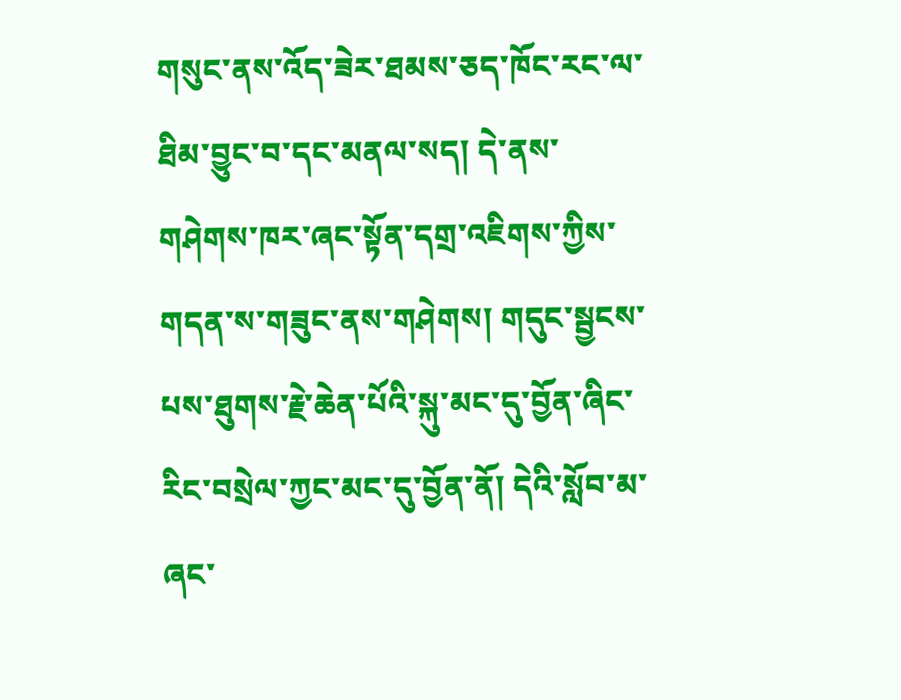གསུང་ནས་འོད་ཟེར་ཐམས་ཅད་ཁོང་རང་ལ་ཐིམ་བྱུང་བ་དང་མནལ་སད། དེ་ནས་གཤེགས་ཁར་ཞང་སྟོན་དགྲ་འཇིགས་ཀྱིས་གདན་ས་གཟུང་ནས་གཤེགས། གདུང་སྦྱངས་པས་ཐུགས་རྗེ་ཆེན་པོའི་སྐུ་མང་དུ་བྱོན་ཞིང་རིང་བསྲེལ་ཀྱང་མང་དུ་བྱོན་ནོ། དེའི་སློབ་མ་ཞང་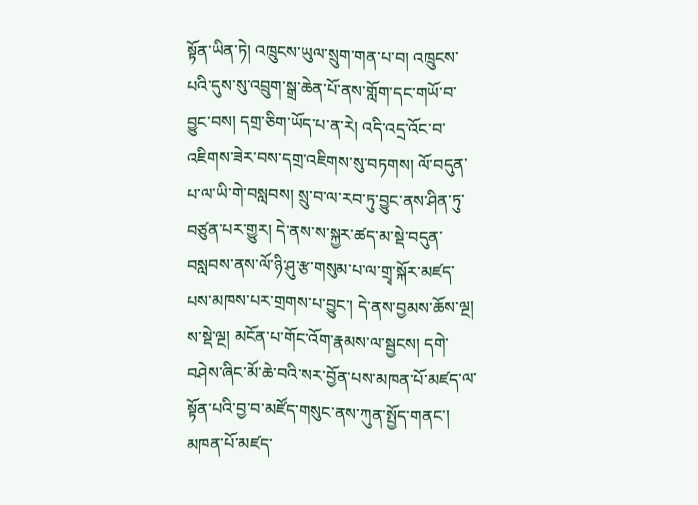སྟོན་ཡིན་ཏེ། འཁྲུངས་ཡུལ་སྲུག་གན་པ་བ། འཁྲུངས་པའི་དུས་སུ་འབྲུག་སྒྲ་ཆེན་པོ་ནས་གློག་དང་གཡོ་བ་བྱུང་བས། དགྲ་ཅིག་ཡོད་པ་ན་རེ། འདི་འདྲ་འོང་བ་འཇིགས་ཟེར་བས་དགྲ་འཇིགས་སུ་བཏགས། ལོ་བདུན་པ་ལ་ཡི་གེ་བསླབས། སྲུ་བ་ལ་རབ་ཏུ་བྱུང་ནས་ཤིན་ཏུ་བཙུན་པར་གྱུར། དེ་ནས་ས་སྐྱར་ཚད་མ་སྡེ་བདུན་བསླབས་ནས་ལོ་ཉི་ཤུ་རྩ་གསུམ་པ་ལ་གྲྭ་སྐོར་མཛད་པས་མཁས་པར་གྲགས་པ་བྱུང་། དེ་ནས་བྱམས་ཆོས་ལྔ། ས་སྡེ་ལྔ། མངོན་པ་གོང་འོག་རྣམས་ལ་སྦྱངས། དགེ་བཤེས་ཞིང་མོ་ཆེ་བའི་སར་བྱོན་པས་མཁན་པོ་མཛད་ལ་སྟོན་པའི་བྱ་བ་མཛོད་གསུང་ནས་ཀུན་སྤྱོད་གནང་། མཁན་པོ་མཛད་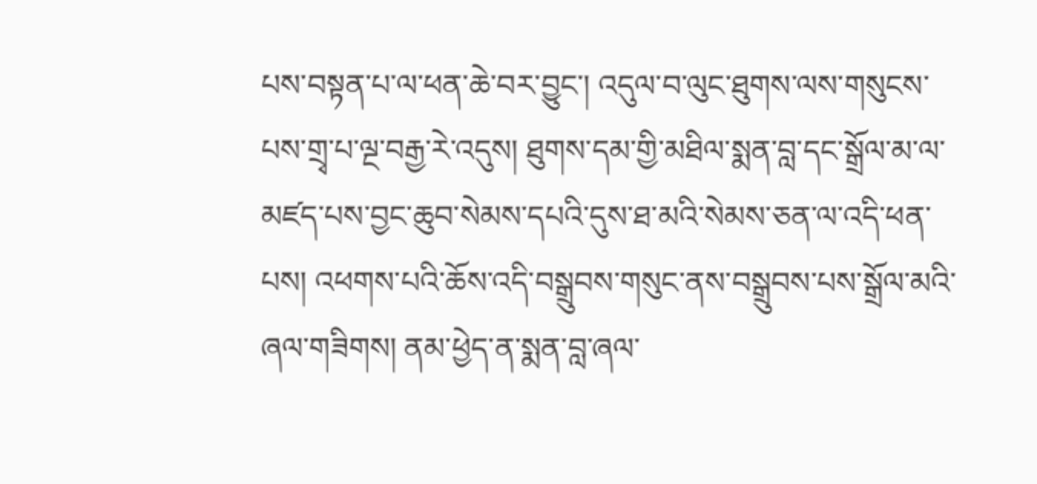པས་བསྟན་པ་ལ་ཕན་ཆེ་བར་བྱུང་། འདུལ་བ་ལུང་ཐུགས་ལས་གསུངས་པས་གྲྭ་པ་ལྔ་བརྒྱ་རེ་འདུས། ཐུགས་དམ་གྱི་མཐིལ་སྨན་བླ་དང་སྒྲོལ་མ་ལ་མཛད་པས་བྱང་ཆུབ་སེམས་དཔའི་དུས་ཐ་མའི་སེམས་ཅན་ལ་འདི་ཕན་པས། འཕགས་པའི་ཆོས་འདི་བསྒྲུབས་གསུང་ནས་བསྒྲུབས་པས་སྒྲོལ་མའི་ཞལ་གཟིགས། ནམ་ཕྱེད་ན་སྨན་བླ་ཞལ་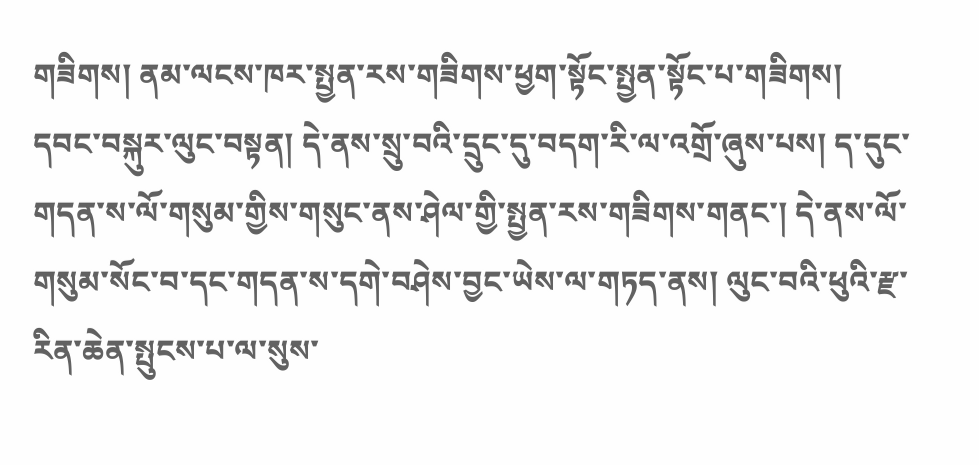གཟིགས། ནམ་ལངས་ཁར་སྤྱན་རས་གཟིགས་ཕྱག་སྟོང་སྤྱན་སྟོང་པ་གཟིགས། དབང་བསྐུར་ལུང་བསྟན། དེ་ནས་སྲུ་བའི་དྲུང་དུ་བདག་རི་ལ་འགྲོ་ཞུས་པས། ད་དུང་གདན་ས་ལོ་གསུམ་གྱིས་གསུང་ནས་ཤེལ་གྱི་སྤྱན་རས་གཟིགས་གནང་། དེ་ནས་ལོ་གསུམ་སོང་བ་དང་གདན་ས་དགེ་བཤེས་བྱང་ཡེས་ལ་གཏད་ནས། ལུང་བའི་ཕུའི་རྫ་རིན་ཆེན་སྤུངས་པ་ལ་སུས་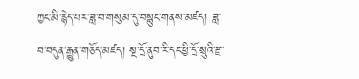ཀྱང་མི་རྙེད་པར་ཟླ་བ་གསུམ་དུ་བསྙུང་གནས་མཛད། ཟླ་བ་བདུན་རྒྱུན་གཅོད་མཛད། སྔ་དྲོ་ནུབ་རི་དང་ཕྱི་དྲོ་སྲུའི་རྫ་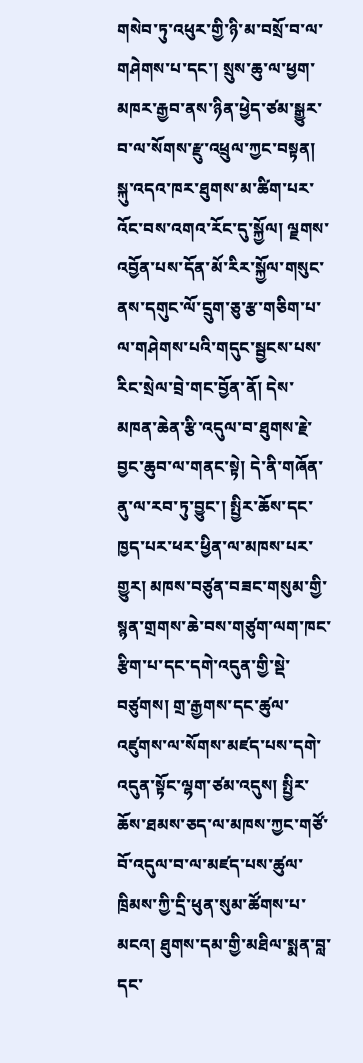གསེབ་ཏུ་འཕུར་གྱི་ཉི་མ་བསྲོ་བ་ལ་གཤེགས་པ་དང་། སྲུས་ཆུ་ལ་ཕྱག་མཁར་རྒྱབ་ནས་ཉིན་ཕྱེད་ཙམ་སྒྱུར་བ་ལ་སོགས་རྫུ་འཕྲུལ་ཀྱང་བསྟན། སྐུ་འདའ་ཁར་ཐུགས་མ་ཚིག་པར་འོང་བས་འགའ་རོང་དུ་སྐྱོལ། ལྗགས་འབྱོན་པས་དོན་མོ་རིར་སྐྱོལ་གསུང་ནས་དགུང་ལོ་དྲུག་ཅུ་རྩ་གཅིག་པ་ལ་གཤེགས་པའི་གདུང་སྦྱངས་པས་རིང་སྲེལ་བྲེ་གང་བྱོན་ནོ། དེས་མཁན་ཆེན་རྩི་འདུལ་བ་ཐུགས་རྗེ་བྱང་ཆུབ་ལ་གནང་སྟེ། དེ་ནི་གཞོན་ནུ་ལ་རབ་ཏུ་བྱུང་། སྤྱིར་ཆོས་དང་ཁྱད་པར་ཕར་ཕྱིན་ལ་མཁས་པར་གྱུར། མཁས་བཙུན་བཟང་གསུམ་གྱི་སྙན་གྲགས་ཆེ་བས་གཙུག་ལག་ཁང་རྩིག་པ་དང་དགེ་འདུན་གྱི་སྡེ་བཙུགས། གྲ་རྒྱགས་དང་ཚུལ་འཛུགས་ལ་སོགས་མཛད་པས་དགེ་འདུན་སྟོང་ལྷག་ཙམ་འདུས། སྤྱིར་ཆོས་ཐམས་ཅད་ལ་མཁས་ཀྱང་གཙོ་བོ་འདུལ་བ་ལ་མཛད་པས་ཚུལ་ཁྲིམས་ཀྱི་དྲི་ཕུན་སུམ་ཚོགས་པ་མངའ། ཐུགས་དམ་གྱི་མཐིལ་སྨན་བླ་དང་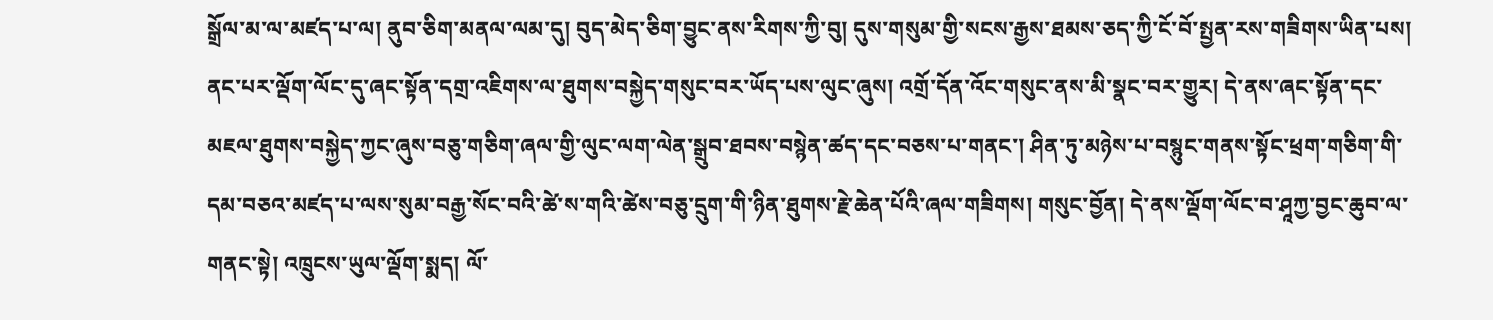སྒྲོལ་མ་ལ་མཛད་པ་ལ། ནུབ་ཅིག་མནལ་ལམ་དུ། བུད་མེད་ཅིག་བྱུང་ནས་རིགས་ཀྱི་བུ། དུས་གསུམ་གྱི་སངས་རྒྱས་ཐམས་ཅད་ཀྱི་ངོ་བོ་སྤྱན་རས་གཟིགས་ཡིན་པས། ནང་པར་ལྡོག་ལོང་དུ་ཞང་སྟོན་དགྲ་འཇིགས་ལ་ཐུགས་བསྐྱེད་གསུང་བར་ཡོད་པས་ལུང་ཞུས། འགྲོ་དོན་འོང་གསུང་ནས་མི་སྣང་བར་གྱུར། དེ་ནས་ཞང་སྟོན་དང་མཇལ་ཐུགས་བསྐྱེད་ཀྱང་ཞུས་བཅུ་གཅིག་ཞལ་གྱི་ལུང་ལག་ལེན་སྒྲུབ་ཐབས་བསྙེན་ཚད་དང་བཅས་པ་གནང་། ཤིན་ཏུ་མཉེས་པ་བསྙུང་གནས་སྟོང་ཕྲག་གཅིག་གི་དམ་བཅའ་མཛད་པ་ལས་སུམ་བརྒྱ་སོང་བའི་ཚེ་ས་གའི་ཚེས་བཅུ་དྲུག་གི་ཉིན་ཐུགས་རྗེ་ཆེན་པོའི་ཞལ་གཟིགས། གསུང་བྱོན། དེ་ནས་ལྡོག་ལོང་བ་ཤཱཀྱ་བྱང་ཆུབ་ལ་གནང་སྟེ། འཁྲུངས་ཡུལ་ལྡོག་སྨད། ལོ་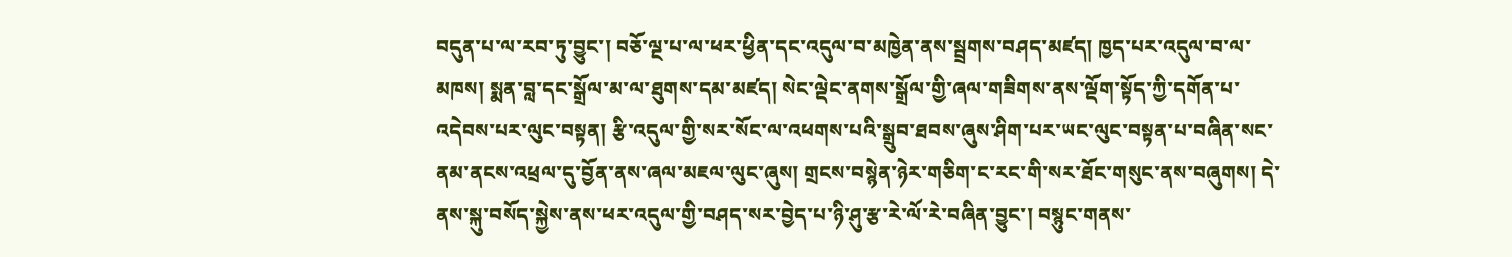བདུན་པ་ལ་རབ་ཏུ་བྱུང་། བཅོ་ལྔ་པ་ལ་ཕར་ཕྱིན་དང་འདུལ་བ་མཁྱེན་ནས་སྦྲགས་བཤད་མཛད། ཁྱད་པར་འདུལ་བ་ལ་མཁས། སྨན་བླ་དང་སྒྲོལ་མ་ལ་ཐུགས་དམ་མཛད། སེང་ལྡེང་ནགས་སྒྲོལ་གྱི་ཞལ་གཟིགས་ནས་ལྡོག་སྟོད་ཀྱི་དགོན་པ་འདེབས་པར་ལུང་བསྟན། རྩི་འདུལ་གྱི་སར་སོང་ལ་འཕགས་པའི་སྒྲུབ་ཐབས་ཞུས་ཤིག་པར་ཡང་ལུང་བསྟན་པ་བཞིན་སང་ནམ་ནངས་འཕྲལ་དུ་བྱོན་ནས་ཞལ་མཇལ་ལུང་ཞུས། གྲངས་བསྙེན་ཉེར་གཅིག་ང་རང་གི་སར་ཐོང་གསུང་ནས་བཞུགས། དེ་ནས་སྐུ་བསོད་སྐྱེས་ནས་ཕར་འདུལ་གྱི་བཤད་སར་བྱེད་པ་ཉི་ཤུ་རྩ་རེ་ལོ་རེ་བཞིན་བྱུང་། བསྙུང་གནས་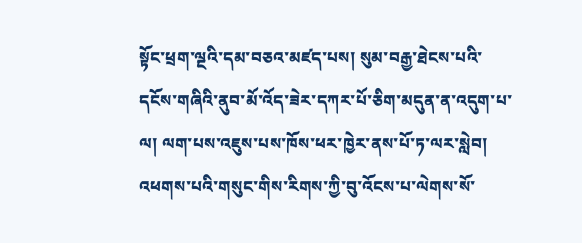སྟོང་ཕྲག་ལྔའི་དམ་བཅའ་མཛད་པས། སུམ་བརྒྱ་ཐེངས་པའི་དངོས་གཞིའི་ནུབ་མོ་འོད་ཟེར་དཀར་པོ་ཅིག་མདུན་ན་འདུག་པ་ལ། ལག་པས་འཇུས་པས་ཁོས་ཕར་ཁྱེར་ནས་པོ་ཏ་ལར་སླེབ། འཕགས་པའི་གསུང་གིས་རིགས་ཀྱི་བུ་འོངས་པ་ལེགས་སོ་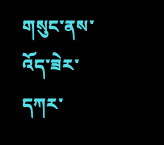གསུང་ནས་འོད་ཟེར་དཀར་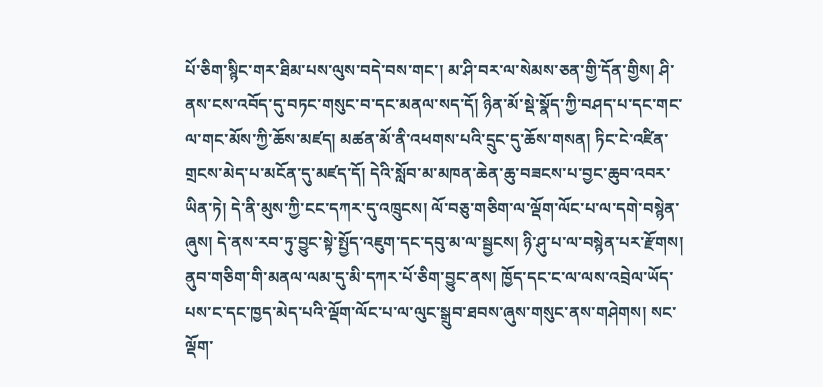པོ་ཅིག་སྙིང་གར་ཐིམ་པས་ལུས་བདེ་བས་གང་། མ་ཤི་བར་ལ་སེམས་ཅན་གྱི་དོན་གྱིས། ཤི་ནས་ངས་འབོད་དུ་བཏང་གསུང་བ་དང་མནལ་སད་དོ། ཉིན་མོ་སྡེ་སྣོད་ཀྱི་བཤད་པ་དང་གང་ལ་གང་མོས་ཀྱི་ཆོས་མཛད། མཚན་མོ་ནི་འཕགས་པའི་དྲུང་དུ་ཆོས་གསན། ཏིང་ངེ་འཛིན་གྲངས་མེད་པ་མངོན་དུ་མཛད་དོ། དེའི་སློབ་མ་མཁན་ཆེན་ཆུ་བཟངས་པ་བྱང་ཆུབ་འབར་ཡིན་ཏེ། དེ་ནི་མུས་ཀྱི་ངང་དཀར་དུ་འཁྲུངས། ལོ་བཅུ་གཅིག་ལ་ལྡོག་ལོང་པ་ལ་དགེ་བསྙེན་ཞུས། དེ་ནས་རབ་ཏུ་བྱུང་སྟེ་སྤྱོད་འཇུག་དང་དབུ་མ་ལ་སྦྱངས། ཉི་ཤུ་པ་ལ་བསྙེན་པར་རྫོགས། ནུབ་གཅིག་གི་མནལ་ལམ་དུ་མི་དཀར་པོ་ཅིག་བྱུང་ནས། ཁྱོད་དང་ང་ལ་ལས་འབྲེལ་ཡོད་པས་ང་དང་ཁྱད་མེད་པའི་ལྡོག་ལོང་པ་ལ་ལུང་སྒྲུབ་ཐབས་ཞུས་གསུང་ནས་གཤེགས། སང་ལྡོག་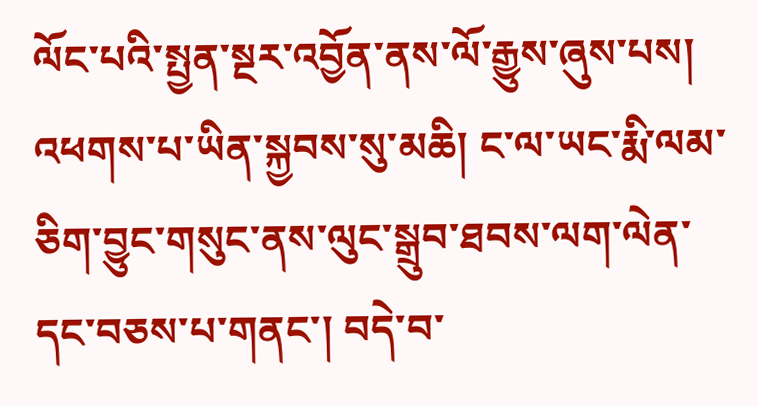ལོང་པའི་སྤྱན་སྔར་འབྱོན་ནས་ལོ་རྒྱུས་ཞུས་པས། འཕགས་པ་ཡིན་སྐྱབས་སུ་མཆི། ང་ལ་ཡང་རྨི་ལམ་ཅིག་བྱུང་གསུང་ནས་ལུང་སྒྲུབ་ཐབས་ལག་ལེན་དང་བཅས་པ་གནང་། བདེ་བ་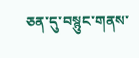ཅན་དུ་བསྙུང་གནས་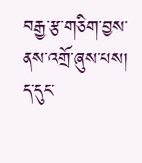བརྒྱ་རྩ་གཅིག་བྱས་ནས་འགྲོ་ཞུས་པས། ད་དུང་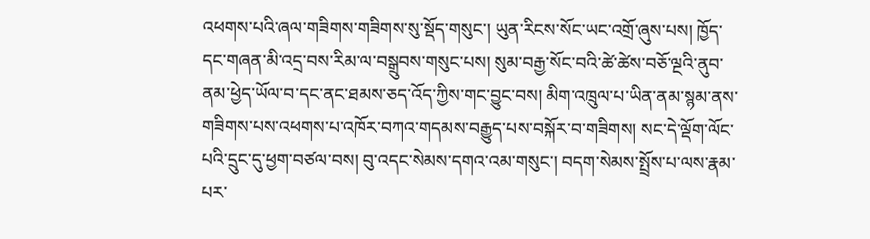འཕགས་པའི་ཞལ་གཟིགས་གཟིགས་སུ་སྡོད་གསུང་། ཡུན་རིངས་སོང་ཡང་འགྲོ་ཞུས་པས། ཁྱོད་དང་གཞན་མི་འདྲ་བས་རིམ་ལ་བསྒྲུབས་གསུང་པས། སུམ་བརྒྱ་སོང་བའི་ཚེ་ཚེས་བཅོ་ལྔའི་ནུབ་ནམ་ཕྱེད་ཡོལ་བ་དང་ནང་ཐམས་ཅད་འོད་ཀྱིས་གང་བྱུང་བས། མིག་འཁྲུལ་པ་ཡིན་ནམ་སྙམ་ནས་གཟིགས་པས་འཕགས་པ་འཁོར་བཀའ་གདམས་བརྒྱུད་པས་བསྐོར་བ་གཟིགས། སང་དེ་ལྡོག་ལོང་པའི་དྲུང་དུ་ཕྱག་བཙལ་བས། བུ་འདང་སེམས་དགའ་འམ་གསུང་། བདག་སེམས་སྤྲོས་པ་ལས་རྣམ་པར་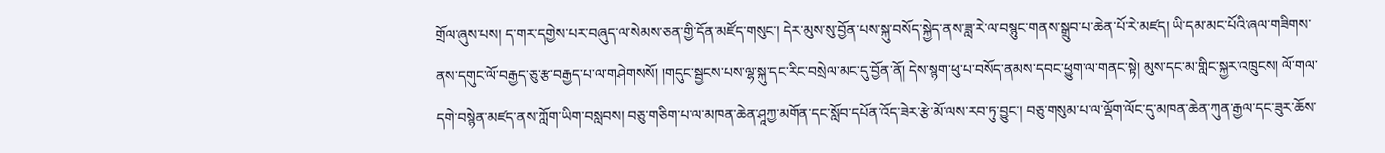གྲོལ་ཞུས་པས། ད་གར་དགྱེས་པར་བཞུད་ལ་སེམས་ཅན་གྱི་དོན་མཛོད་གསུང་། དེར་མུས་སུ་བྱོན་པས་སྐུ་བསོད་སྐྱེད་ནས་ཟླ་རེ་ལ་བསྙུང་གནས་སྒྲུབ་པ་ཆེན་པོ་རེ་མཛད། ཡི་དམ་མང་པོའི་ཞལ་གཟིགས་ནས་དགུང་ལོ་བརྒྱད་ཅུ་རྩ་བརྒྱད་པ་ལ་གཤེགསསོ། །གདུང་སྦྱངས་པས་ལྷ་སྐུ་དང་རིང་བསྲེལ་མང་དུ་བྱོན་ནོ། དེས་སྙག་ཕུ་པ་བསོད་ནམས་དབང་ཕྱུག་ལ་གནང་སྟེ། མུས་དང་མ་གླིང་སྐྱར་འཁྲུངས། ལོ་གལ་དགེ་བསྙེན་མཛད་ནས་ཀློག་ཡིག་བསླབས། བཅུ་གཅིག་པ་ལ་མཁན་ཆེན་ཤཱཀྱ་མགོན་དང་སློབ་དཔོན་འོད་ཟེར་རྩེ་མོ་ལས་རབ་ཏུ་བྱུང་། བཅུ་གསུམ་པ་ལ་ལྡོག་ལོང་དུ་མཁན་ཆེན་ཀུན་རྒྱལ་དང་ཟུར་ཆོས་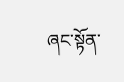ཞང་སྟོན་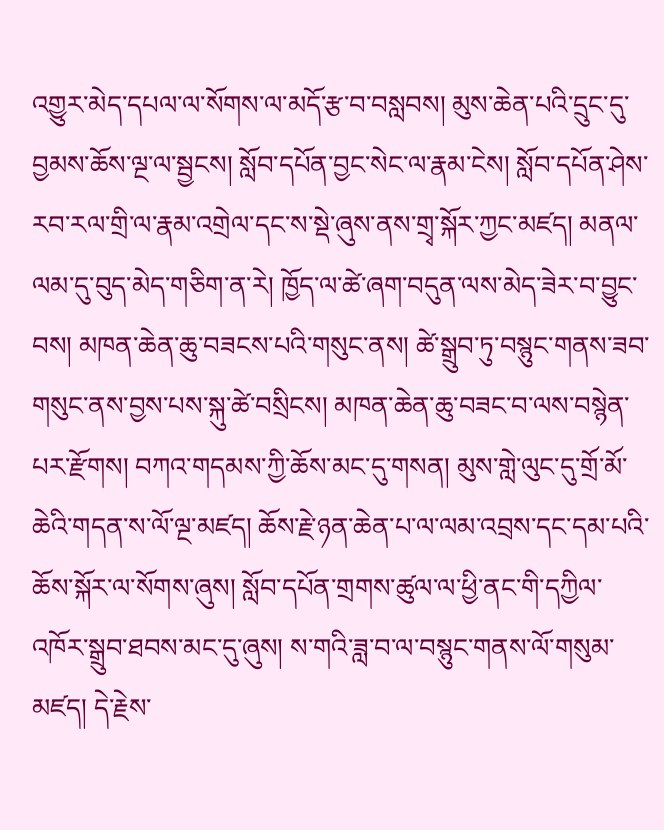འགྱུར་མེད་དཔལ་ལ་སོགས་ལ་མདོ་རྩ་བ་བསླབས། མུས་ཆེན་པའི་དྲུང་དུ་བྱམས་ཆོས་ལྔ་ལ་སྦྱངས། སློབ་དཔོན་བྱང་སེང་ལ་རྣམ་ངེས། སློབ་དཔོན་ཤེས་རབ་རལ་གྲི་ལ་རྣམ་འགྲེལ་དང་ས་སྡེ་ཞུས་ནས་གྲྭ་སྐོར་ཀྱང་མཛད། མནལ་ལམ་དུ་བུད་མེད་གཅིག་ན་རེ། ཁྱོད་ལ་ཚེ་ཞག་བདུན་ལས་མེད་ཟེར་བ་བྱུང་བས། མཁན་ཆེན་ཆུ་བཟངས་པའི་གསུང་ནས། ཚེ་སྒྲུབ་ཏུ་བསྙུང་གནས་ཟབ་གསུང་ནས་བྱས་པས་སྐུ་ཚེ་བསྲིངས། མཁན་ཆེན་ཆུ་བཟང་བ་ལས་བསྙེན་པར་རྫོགས། བཀའ་གདམས་ཀྱི་ཆོས་མང་དུ་གསན། མུས་གླེ་ལུང་དུ་གྲོ་མོ་ཆེའི་གདན་ས་ལོ་ལྔ་མཛད། ཆོས་རྗེ་ཉན་ཆེན་པ་ལ་ལམ་འབྲས་དང་དམ་པའི་ཆོས་སྐོར་ལ་སོགས་ཞུས། སློབ་དཔོན་གྲགས་ཚུལ་ལ་ཕྱི་ནང་གི་དཀྱིལ་འཁོར་སྒྲུབ་ཐབས་མང་དུ་ཞུས། ས་གའི་ཟླ་བ་ལ་བསྙུང་གནས་ལོ་གསུམ་མཛད། དེ་རྗེས་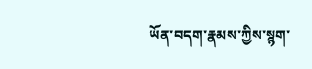ཡོན་བདག་རྣམས་ཀྱིས་སྙག་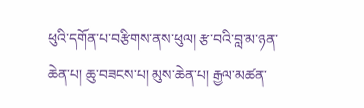ཕུའི་དགོན་པ་བརྩིགས་ནས་ཕུལ། རྩ་བའི་བླ་མ་ཉན་ཆེན་པ། ཆུ་བཟངས་པ། མུས་ཆེན་པ། རྒྱལ་མཚན་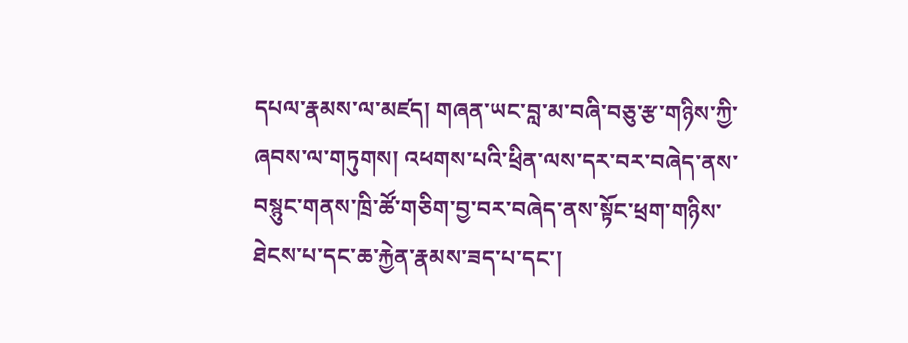དཔལ་རྣམས་ལ་མཛད། གཞན་ཡང་བླ་མ་བཞི་བཅུ་རྩ་གཉིས་ཀྱི་ཞབས་ལ་གཏུགས། འཕགས་པའི་ཕྲིན་ལས་དར་བར་བཞེད་ནས་བསྙུང་གནས་ཁྲི་ཚོ་གཅིག་བྱ་བར་བཞེད་ནས་སྟོང་ཕྲག་གཉིས་ཐེངས་པ་དང་ཆ་རྐྱེན་རྣམས་ཟད་པ་དང་།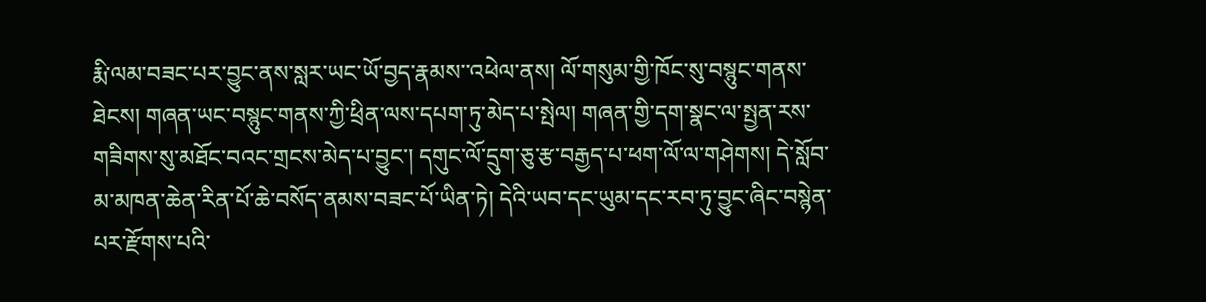རྨི་ལམ་བཟང་པར་བྱུང་ནས་སླར་ཡང་ཡོ་བྱད་རྣམས་་འཕེལ་ནས། ལོ་གསུམ་གྱི་ཁོང་སུ་བསྙུང་གནས་ཐེངས། གཞན་ཡང་བསྙུང་གནས་ཀྱི་ཕྲིན་ལས་དཔག་ཏུ་མེད་པ་སྤེལ། གཞན་གྱི་དག་སྣང་ལ་སྤྱན་རས་གཟིགས་སུ་མཐོང་བའང་གྲངས་མེད་པ་བྱུང་། དགུང་ལོ་དྲུག་ཅུ་རྩ་བརྒྱད་པ་ཕག་ལོ་ལ་གཤེགས། དེ་སློབ་མ་མཁན་ཆེན་རིན་པོ་ཆེ་བསོད་ནམས་བཟང་པོ་ཡིན་ཏེ། དེའི་ཡབ་དང་ཡུམ་དང་རབ་ཏུ་བྱུང་ཞིང་བསྙེན་པར་རྫོགས་པའི་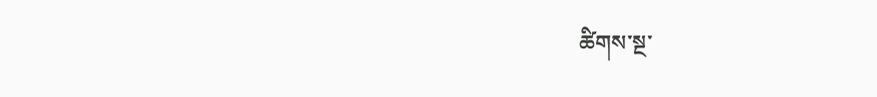ཚིགས་སྔ་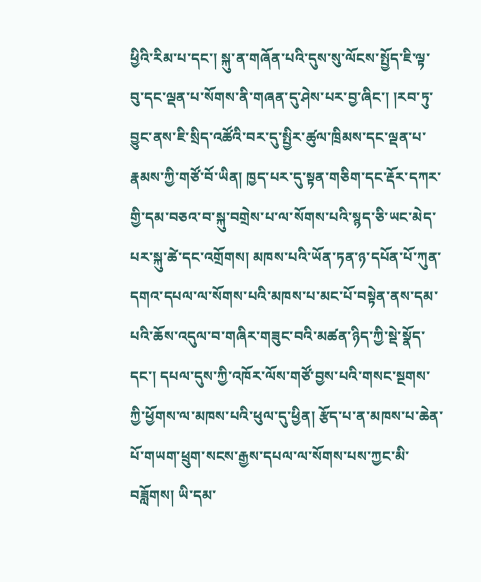ཕྱིའི་རིམ་པ་དང་། སྐུ་ན་གཞོན་པའི་དུས་སུ་ལོངས་སྤྱོད་ཇི་ལྟ་བུ་དང་ལྡན་པ་སོགས་ནི་གཞན་དུ་ཤེས་པར་བྱ་ཞིང་། །རབ་ཏུ་བྱུང་ནས་ཇི་སྲིད་འཚོའི་བར་དུ་སྤྱིར་ཚུལ་ཁྲིམས་དང་ལྡན་པ་རྣམས་ཀྱི་གཙོ་བོ་ཡིན། ཁྱད་པར་དུ་སྟན་གཅིག་དང་རྡོར་དཀར་གྱི་དམ་བཅའ་བ་སྐུ་བགྲེས་པ་ལ་སོགས་པའི་སྙད་ཅི་ཡང་མེད་པར་སྐུ་ཚེ་དང་འགྲོགས། མཁས་པའི་ཡོན་ཏན་ཉ་དཔོན་པོ་ཀུན་དགའ་དཔལ་ལ་སོགས་པའི་མཁས་པ་མང་པོ་བསྟེན་ནས་དམ་པའི་ཆོས་འདུལ་བ་གཞིར་གཟུང་བའི་མཚན་ཉིད་ཀྱི་སྡེ་སྣོད་དང་། དཔལ་དུས་ཀྱི་འཁོར་ལོས་གཙོ་བྱས་པའི་གསང་སྔགས་ཀྱི་ཕྱོགས་ལ་མཁས་པའི་ཕུལ་དུ་ཕྱིན། རྩོད་པ་ན་མཁས་པ་ཆེན་པོ་གཡག་ཕྲུག་སངས་རྒྱས་དཔལ་ལ་སོགས་པས་ཀྱང་མི་བཟློགས། ཡི་དམ་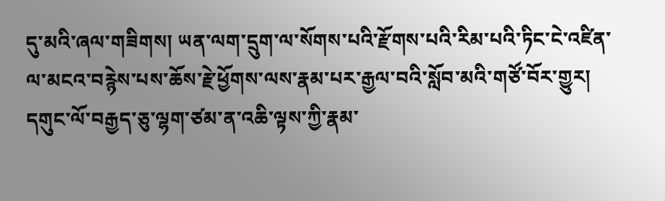དུ་མའི་ཞལ་གཟིགས། ཡན་ལག་དྲུག་ལ་སོགས་པའི་རྫོགས་པའི་རིམ་པའི་ཏིང་ངེ་འཛིན་ལ་མངའ་བརྙེས་པས་ཆོས་རྗེ་ཕྱོགས་ལས་རྣམ་པར་རྒྱལ་བའི་སློབ་མའི་གཙོ་བོར་གྱུར། དགུང་ལོ་བརྒྱད་ཅུ་ལྷག་ཙམ་ན་འཆི་ལྟས་ཀྱི་རྣམ་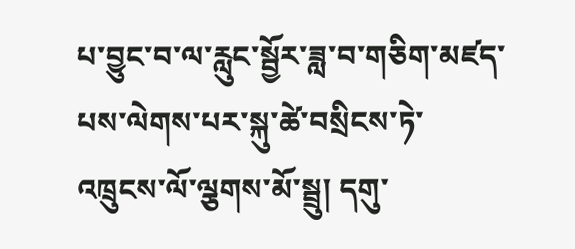པ་བྱུང་བ་ལ་རླུང་སྦྱོར་ཟླ་བ་གཅིག་མཛད་པས་ལེགས་པར་སྐུ་ཚེ་བསྲིངས་ཏེ་འཁྲུངས་ལོ་ལྕགས་མོ་སྦྲུ། དགུ་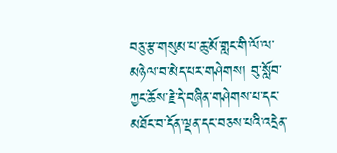བཅུ་རྩ་གསུམ་པ་ཆུ་མོ་གླང་གི་ལོ་ལ་མཉེལ་བ་མེད་པར་གཤེགས། བུ་སློབ་ཀྱང་ཆོས་རྗེ་དེ་བཞིན་གཤེགས་པ་དང་མཐོང་བ་དོན་ལྡན་དང་བཅས་པའི་འདྲེན་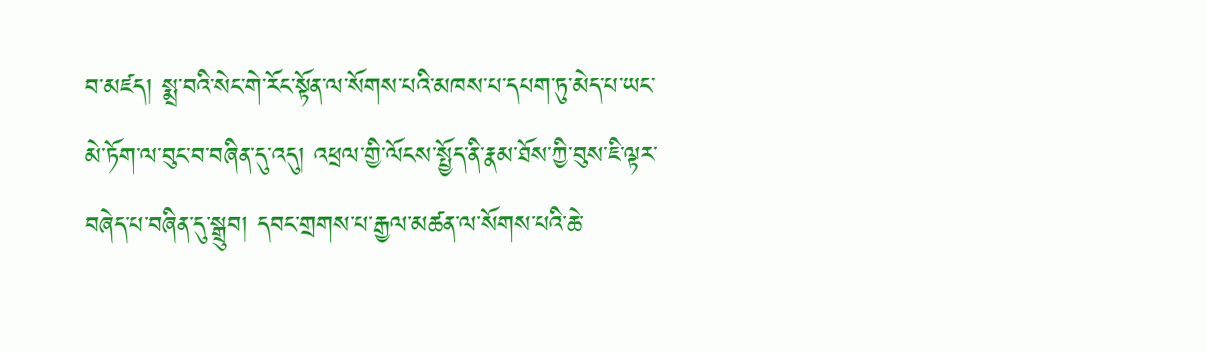བ་མཛད། སྨྲ་བའི་སེང་གེ་རོང་སྟོན་ལ་སོགས་པའི་མཁས་པ་དཔག་ཏུ་མེད་པ་ཡང་མེ་ཏོག་ལ་བུང་བ་བཞིན་དུ་འདུ། འཕྲལ་གྱི་ལོངས་སྤྱོད་ནི་རྣམ་ཐོས་ཀྱི་བུས་ཇི་ལྟར་བཞེད་པ་བཞིན་དུ་སྒྲུབ། དབང་གྲགས་པ་རྒྱལ་མཚན་ལ་སོགས་པའི་ཆེ་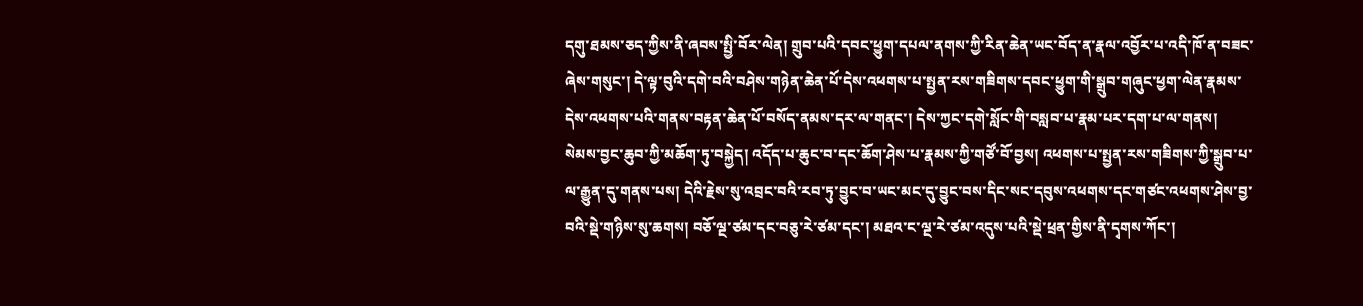དགུ་ཐམས་ཅད་ཀྱིས་ནི་ཞབས་སྤྱི་བོར་ལེན། གྲུབ་པའི་དབང་ཕྱུག་དཔལ་ནགས་ཀྱི་རིན་ཆེན་ཡང་བོད་ན་རྣལ་འབྱོར་པ་འདི་ཁོ་ན་བཟང་ཞེས་གསུང་། དེ་ལྟ་བུའི་དགེ་བའི་བཤེས་གཉེན་ཆེན་པོ་དེས་འཕགས་པ་སྤྱན་རས་གཟིགས་དབང་ཕྱུག་གི་སྒྲུབ་གཞུང་ཕྱག་ལེན་རྣམས་དེས་འཕགས་པའི་གནས་བརྟན་ཆེན་པོ་བསོད་ནམས་དར་ལ་གནང་། དེས་ཀྱང་དགེ་སློང་གི་བསླབ་པ་རྣམ་པར་དག་པ་ལ་གནས། སེམས་བྱང་ཆུབ་ཀྱི་མཆོག་ཏུ་བསྐྱེད། འདོད་པ་ཆུང་བ་དང་ཆོག་ཤེས་པ་རྣམས་ཀྱི་གཙོ་བོ་བྱས། འཕགས་པ་སྤྱན་རས་གཟིགས་ཀྱི་སྒྲུབ་པ་ལ་རྒྱུན་དུ་གནས་པས། དེའི་རྗེས་སུ་འབྲང་བའི་རབ་ཏུ་བྱུང་བ་ཡང་མང་དུ་བྱུང་བས་དིང་སང་དབུས་འཕགས་དང་གཙང་འཕགས་ཤེས་བྱ་བའི་སྡེ་གཉིས་སུ་ཆགས། བཅོ་ལྔ་ཙམ་དང་བཅུ་རེ་ཙམ་དང་། མཐའ་ང་ལྔ་རེ་ཙམ་འདུས་པའི་སྡེ་ཕྲན་གྱིས་ནི་དྭགས་ཀོང་།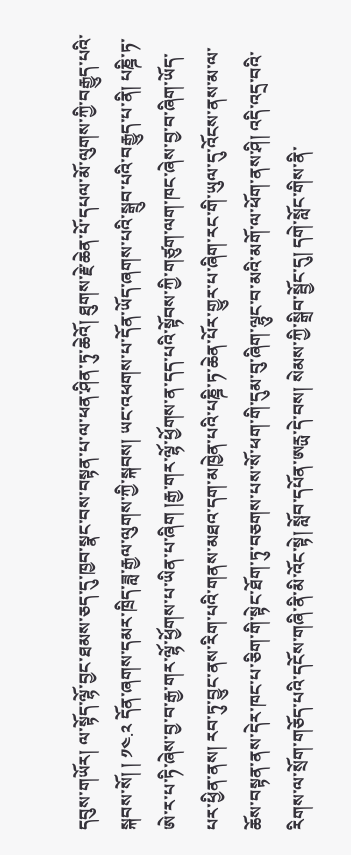དབུས་གཡོར། ལ་སྟོད་ལྷོ་བྱང་ཐམས་ཅད་དུ་ཁྱབ་སྣང་བས་བསྟན་པ་ལ་ཕན་ཤིན་ཏུ་ཆེའོ། ཐུགས་རྗེ་ཆེན་པོ་དཔལ་མོ་ལུགས་ཀྱི་བརྒྱུད་པའི་སྐབས་སོ། ། ༡༤.༢ དོན་ཞགས་དམར་ཁྲིད་ཟླ་རྒྱལ་ལུགས་ཀྱི་སྐབས། ཡང་འཕགས་པ་དོན་ཡོད་ཞགས་པའི་སྒྲུབ་པའི་བརྒྱུད་པ་ནི། པཎྜི་ཏ་ཨེ་ར་པ་ཏི་ཞེས་བྱ་བ་རྒྱ་གར་ལྷོ་ཕྱོགས་པ་ཡིན་པ་ཞིག །རྒྱ་གར་ལྷོ་ཕྱོགས་ན་དད་པའི་སྟོབས་ཀྱི་གཙུག་ལག་ཁང་ཞེས་བྱ་བ་ཞིག་ཡོད་པར་ཕྱིན་ནས། རབ་ཏུ་བྱུང་ནས་རིག་པའི་གནས་མཐའ་དག་མཁྱེན་པའི་པཎྜི་ཏ་ཆེན་པོར་གྱུར་པ་ཞིག་རང་གི་ཡུལ་དུ་འོངས་ནས་མ་ལ་ཆོས་བསྟན་ནས་དེར་ཁང་པ་ཅིག་གི་སྟེང་ཐོག་ཏུ་བཅགས་པས་སོ་ཕག་གི་དུམ་བུ་ཞིག་ལྷུང་བ་མའི་མགོ་ལ་ཕོག་ནས་ཤི། འདི་འདྲ་བའི་རིགས་ལ་སྲོག་གཅོད་པའི་དངོས་གཞི་ནི་མི་འོང་སྟེ། སློབ་དཔོན་ཨརྻ་དེ་བས། སེམས་ཀྱི་སྒྲིབ་སྦྱོང་དུ། དགེ་སློང་གིས་ནི་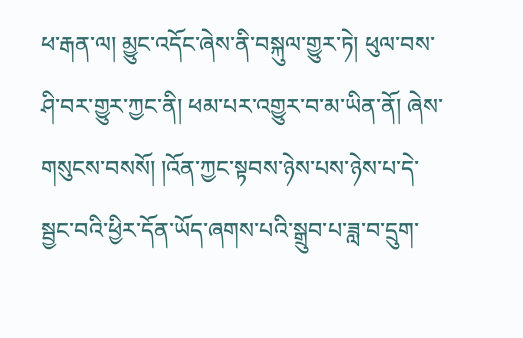ཕ་རྒན་ལ། མྱུང་འདོང་ཞེས་ནི་བསྐུལ་གྱུར་ཏེ། ཕུལ་བས་ཤི་བར་གྱུར་ཀྱང་ནི། ཕམ་པར་འགྱུར་བ་མ་ཡིན་ནོ། ཞེས་གསུངས་བསསོ། །འོན་ཀྱང་སྟབས་ཉེས་པས་ཉེས་པ་དེ་སྦྱང་བའི་ཕྱིར་དོན་ཡོད་ཞགས་པའི་སྒྲུབ་པ་ཟླ་བ་དྲུག་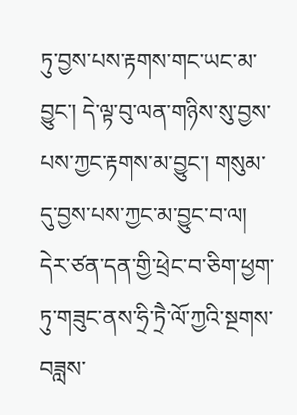ཏུ་བྱས་པས་རྟགས་གང་ཡང་མ་བྱུང་། དེ་ལྟ་བུ་ལན་གཉིས་སུ་བྱས་པས་ཀྱང་རྟགས་མ་བྱུང་། གསུམ་དུ་བྱས་པས་ཀྱང་མ་བྱུང་བ་ལ། དེར་ཙན་དན་གྱི་ཕྲེང་བ་ཅིག་ཕྱག་ཏུ་གཟུང་ནས་ཧྲི་ཏྲཻ་ལོ་ཀྱའི་སྔགས་བཟླས་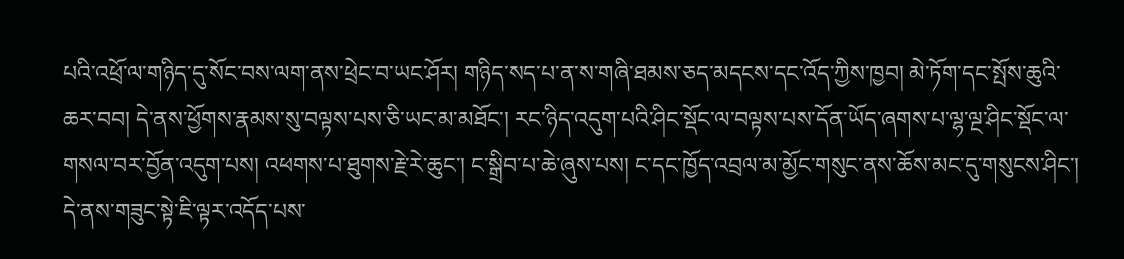པའི་འཕྲོ་ལ་གཉིད་དུ་སོང་བས་ལག་ནས་ཕྲེང་བ་ཡང་ཤོར། གཉིད་སད་པ་ན་ས་གཞི་ཐམས་ཅད་མདངས་དང་འོད་ཀྱིས་ཁྱབ། མེ་ཏོག་དང་སྤོས་ཆུའི་ཆར་བབ། དེ་ནས་ཕྱོགས་རྣམས་སུ་བལྟས་པས་ཅི་ཡང་མ་མཐོང་། རང་ཉིད་འདུག་པའི་ཤིང་སྡོང་ལ་བལྟས་པས་དོན་ཡོད་ཞགས་པ་ལྷ་ལྔ་ཤིང་སྡོང་ལ་གསལ་བར་བྱོན་འདུག་པས། འཕགས་པ་ཐུགས་རྗེ་རེ་ཆུང་། ང་སྒྲིབ་པ་ཆེ་ཞུས་པས། ང་དང་ཁྱོད་འབྲལ་མ་མྱོང་གསུང་ནས་ཆོས་མང་དུ་གསུངས་ཤིང་། དེ་ནས་གཟུང་སྟེ་ཇི་ལྟར་འདོད་པས་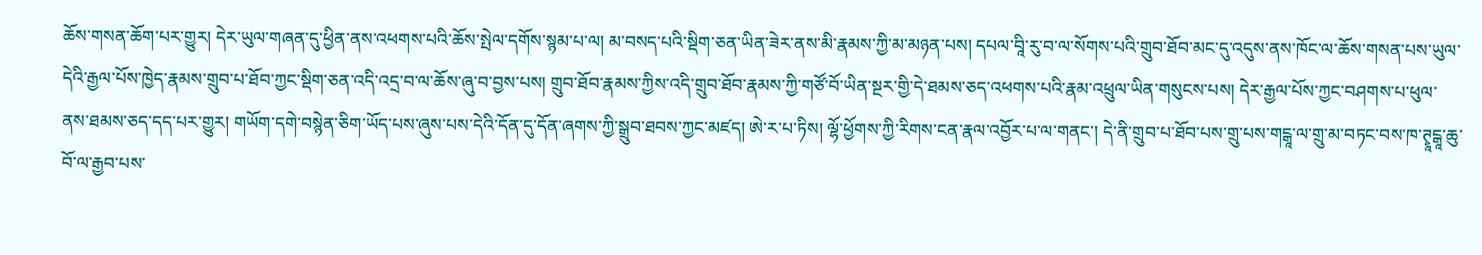ཆོས་གསན་ཆོག་པར་གྱུར། དེར་ཡུལ་གཞན་དུ་ཕྱིན་ནས་འཕགས་པའི་ཆོས་སྤེལ་དགོས་སྙམ་པ་ལ། མ་བསད་པའི་སྡིག་ཅན་ཡིན་ཟེར་ནས་མི་རྣམས་ཀྱི་མ་མཉན་པས། དཔལ་བཱི་རུ་བ་ལ་སོགས་པའི་གྲུབ་ཐོབ་མང་དུ་འདུས་ནས་ཁོང་ལ་ཆོས་གསན་པས་ཡུལ་དེའི་རྒྱལ་པོས་ཁྱེད་རྣམས་གྲུབ་པ་ཐོབ་ཀྱང་སྡིག་ཅན་འདི་འདྲ་བ་ལ་ཆོས་ཞུ་བ་བྱས་པས། གྲུབ་ཐོབ་རྣམས་ཀྱིས་འདི་གྲུབ་ཐོབ་རྣམས་ཀྱི་གཙོ་བོ་ཡིན་སྔར་གྱི་དེ་ཐམས་ཅད་འཕགས་པའི་རྣམ་འཕྲུལ་ཡིན་གསུངས་པས། དེར་རྒྱལ་པོས་ཀྱང་བཤགས་པ་ཕུལ་ནས་ཐམས་ཅད་དད་པར་གྱུར། གཡོག་དགེ་བསྙེན་ཅིག་ཡོད་པས་ཞུས་པས་དེའི་དོན་དུ་དོན་ཞགས་ཀྱི་སྒྲུབ་ཐབས་ཀྱང་མཛད། ཨེ་ར་པ་ཏིས། ལྷོ་ཕྱོགས་ཀྱི་རིགས་ངན་རྣལ་འབྱོར་པ་ལ་གནང་། དེ་ནི་གྲུབ་པ་ཐོབ་པས་གྲུ་པས་གངྒཱ་ལ་གྲུ་མ་བཏང་བས་ཁ་ཊྭཱངྒཱ་ཆུ་བོ་ལ་རྒྱབ་པས་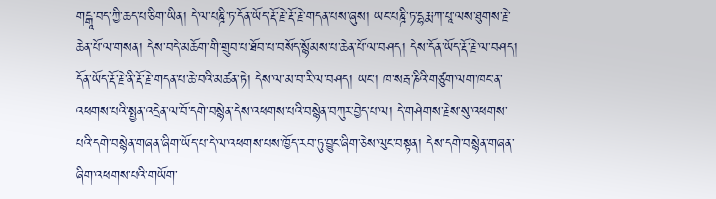གངྒཱ་བད་ཀྱི་ཆད་པ་ཅིག་ཡིན། དེ་ལ་པཎྜི་ཏ་དོན་ཡོད་རྡོ་རྗེ་རྡོ་རྗེ་གདན་པས་ཞུས། ཡང་པཎྜི་ཏ་དྷརྨ་ཀ་པཱ་ལས་ཐུགས་རྗེ་ཆེན་པོ་ལ་གསན། དེས་བདེ་མཆོག་གི་གྲུབ་པ་ཐོབ་པ་བསོད་སྙོམས་པ་ཆེན་པོ་ལ་བཤད། དེས་དོན་ཡོད་རྡོ་རྗེ་ལ་བཤད། དོན་ཡོད་རྡོ་རྗེ་ནི་རྡོ་རྗེ་གདན་པ་ཆེ་བའི་མཚན་ཏེ། དེས་ལ་མ་བ་རི་ལ་བཤད། ཡང་། ཁ་སརྦ་ཎིའི་གཙུག་ལག་ཁང་ན་འཕགས་པའི་སྤྱན་འདྲེན་ལ་བོ་དགེ་བསྙེན་དེས་འཕགས་པའི་བསྙེན་བཀུར་བྱེད་པ་ལ། དེ་གཤེགས་རྗེས་སུ་འཕགས་པའི་དགེ་བསྙེན་གཞན་ཞིག་ཡོད་པ་དེ་ལ་འཕགས་པས་ཁྱོད་རབ་ཏུ་བྱུང་ཞིག་ཅེས་ལུང་བསྟན། དེས་དགེ་བསྙེན་གཞན་ཞིག་འཕགས་པའི་གཡོག་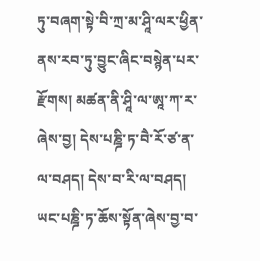ཏུ་བཞག་སྟེ་བི་ཀྲ་མ་ཤཱི་ལར་ཕྱིན་ནས་རབ་ཏུ་བྱུང་ཞིང་བསྙེན་པར་རྫོགས། མཚན་ནི་ཤཱི་ལ་ཨཱ་ཀ་ར་ཞེས་བྱ། དེས་པཎྜི་ཏ་བཻ་རོ་ཙ་ན་ལ་བཤད། དེས་བ་རི་ལ་བཤད། ཡང་པཎྜི་ཏ་ཆོས་སྟོན་ཞེས་བྱ་བ་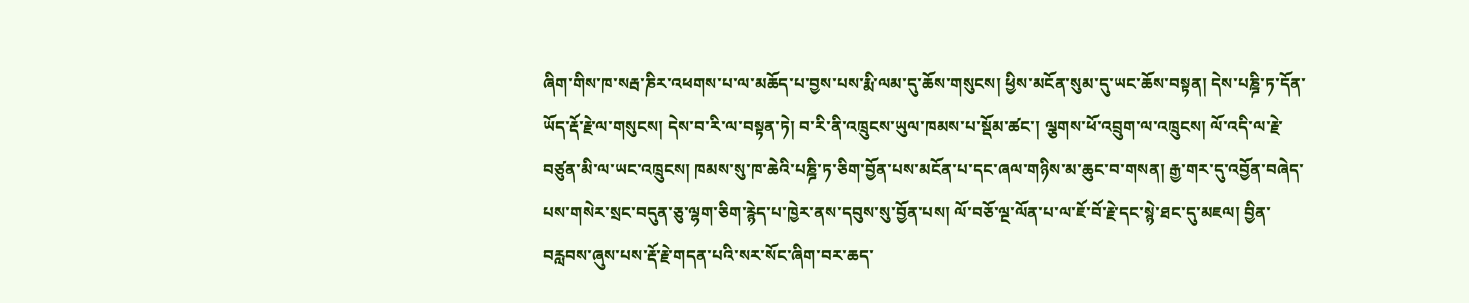ཞིག་གིས་ཁ་སརྦ་ཎིར་འཕགས་པ་ལ་མཆོད་པ་བྱས་པས་རྨི་ལམ་དུ་ཆོས་གསུངས། ཕྱིས་མངོན་སུམ་དུ་ཡང་ཆོས་བསྟན། དེས་པཎྜི་ཏ་དོན་ཡོད་རྡོ་རྗེ་ལ་གསུངས། དེས་བ་རི་ལ་བསྟན་ཏེ། བ་རི་ནི་འཁྲུངས་ཡུལ་ཁམས་པ་སྡོམ་ཚང་། ལྕགས་ཕོ་འབྲུག་ལ་འཁྲུངས། ལོ་འདི་ལ་རྗེ་བཙུན་མི་ལ་ཡང་འཁྲུངས། ཁམས་སུ་ཁ་ཆེའི་པཎྜི་ཏ་ཅིག་བྱོན་པས་མངོན་པ་དང་ཞལ་གཉིས་མ་ཆུང་བ་གསན། རྒྱ་གར་དུ་འབྱོན་བཞེད་པས་གསེར་སྲང་བདུན་ཅུ་ལྷག་ཅིག་རྙེད་པ་ཁྱེར་ནས་དབུས་སུ་བྱོན་པས། ལོ་བཅོ་ལྔ་ལོན་པ་ལ་ཇོ་བོ་རྗེ་དང་སྙེ་ཐང་དུ་མཇལ། བྱིན་བརླབས་ཞུས་པས་རྡོ་རྗེ་གདན་པའི་སར་སོང་ཞིག་བར་ཆད་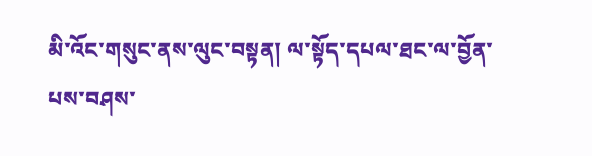མི་འོང་གསུང་ནས་ལུང་བསྟན། ལ་སྟོད་དཔལ་ཐང་ལ་བྱོན་པས་བཤས་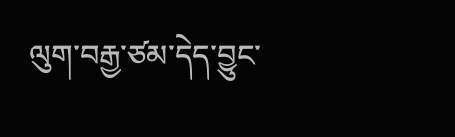ལུག་བརྒྱ་ཙམ་དེད་བྱུང་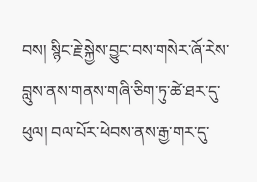བས། སྙིང་རྗེ་སྐྱེས་བྱུང་བས་གསེར་ཞོ་རེས་བླུས་ནས་གནས་གཞི་ཅིག་ཏུ་ཚེ་ཐར་དུ་ཕུལ། བལ་པོར་ཕེབས་ནས་རྒྱ་གར་དུ་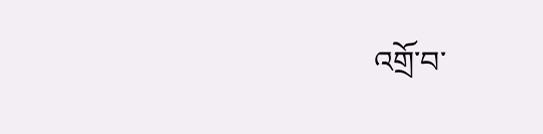འགྲོ་བ་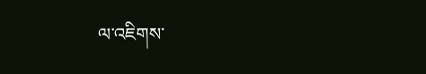ལ་འཇིགས་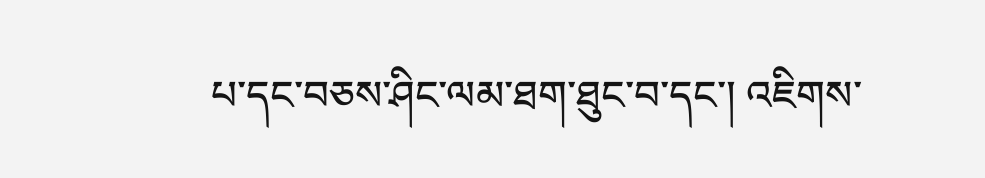པ་དང་བཅས་ཤིང་ལམ་ཐག་ཐུང་བ་དང་། འཇིགས་